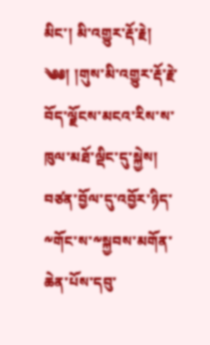མིང་། མི་འགྱུར་རྡོ་རྗེ།
༄༅། །གུས་མི་འགྱུར་རྡོ་རྗེ་བོད་ལྗོངས་མངའ་རིས་ས་ཁུལ་མཐོ་ལྡིང་དུ་སྐྱེས། བཙན་བྱོལ་དུ་འབྱོར་ཉིད་༸གོང་ས་༸སྐྱབས་མགོན་ཆེན་པོས་དབུ་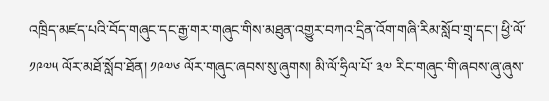འཁྲིད་མཛད་པའི་བོད་གཞུང་དང་རྒྱ་གར་གཞུང་གིས་མཐུན་འགྱུར་བཀའ་དྲིན་འོག་གཞི་རིམ་སློབ་གྲྭ་དང་། ཕྱི་ལོ་ ༡༩༧༥ ལོར་མཐོ་སློབ་ཐོན། ༡༩༧༦ ལོར་གཞུང་ཞབས་སུ་ཞུགས། མི་ལོ་ཧྲིལ་པོ་ ༣༧ རིང་གཞུང་གི་ཞབས་ཞུ་ཞུས་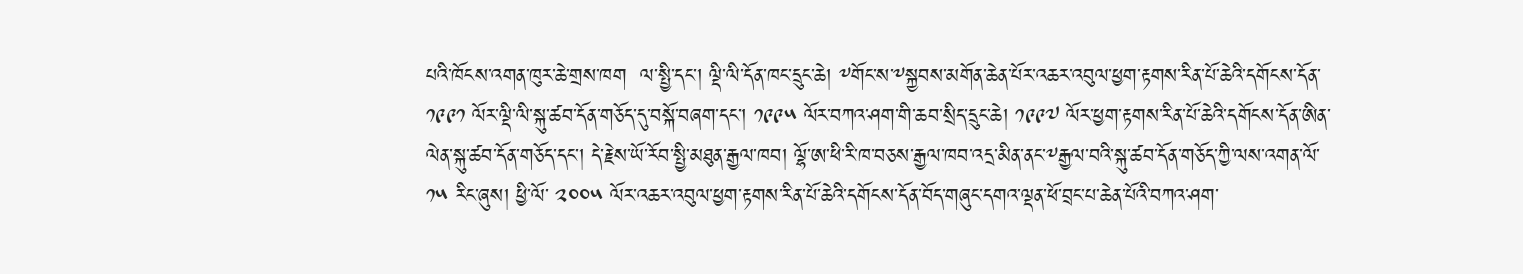པའི་ཁོངས་འགན་ཁུར་ཆེ་གྲས་ཁག  ལ་སྤྱི་དང་། ལྡི་ལི་དོན་ཁང་དྲུང་ཆེ། ༸གོང་ས་༸སྐྱབས་མགོན་ཆེན་པོར་འཆར་འབུལ་ཕྱག་རྟགས་རིན་པོ་ཆེའི་དགོངས་དོན་ ༡༩༩༡ ལོར་ལྡི་ལི་སྐུ་ཚབ་དོན་གཅོད་དུ་བསྐོ་བཞག་དང་། ༡༩༩༥ ལོར་བཀའ་ཤག་གི་ཆབ་སྲིད་དྲུང་ཆེ། ༡༩༩༧ ལོར་ཕྱག་རྟགས་རིན་པོ་ཆེའི་དགོངས་དོན་ཨིན་ལེན་སྐུ་ཚབ་དོན་གཅོད་དང་། དེ་རྗེས་ཡོ་རོབ་སྤྱི་མཐུན་རྒྱལ་ཁབ། ལྷོ་ཨ་ཕི་རི་ཁ་བཅས་རྒྱལ་ཁབ་འདྲ་མིན་ནང་༸རྒྱལ་བའི་སྐུ་ཚབ་དོན་གཅོད་ཀྱི་ལས་འགན་ལོ་ ༡༥ རིང་ཞུས། ཕྱི་ལོ་ ༢༠༠༥ ལོར་འཆར་འབུལ་ཕྱག་རྟགས་རིན་པོ་ཆེའི་དགོངས་དོན་བོད་གཞུང་དགའ་ལྡན་ཕོ་བྲང་པ་ཆེན་པོའི་བཀའ་ཤག་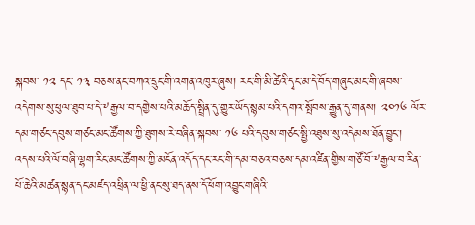སྐབས་ ༡༢ དང་ ༡༣ བཅས་ནང་བཀའ་དྲུང་གི་འགན་འཁུར་ཞུས། རང་གི་མི་ཚེའི་དྭང་མ་དེ་བོད་གཞུང་མང་གི་ཞབས་འདེགས་སུ་ཕུལ་ཐུབ་པ་དེ་༸རྒྱལ་བ་དགྱེས་པའི་མཆོད་སྤྲིན་དུ་གྱུར་ཡོད་སྙམ་པའི་དགའ་སྤོབས་རྒྱུན་དུ་གནས། ༢༠༡༦ ལོར་དམ་གཙང་དབུས་གཙང་མང་ཚོགས་ཀྱི་ཐུགས་རེ་བཞིན་སྐབས་ ༡༦ པའི་དབུས་གཙང་སྤྱི་འཐུས་སུ་འདེམས་ཐོན་བྱུང་། འདས་པའི་ལོ་བཞི་ལྷག་རིང་མང་ཚོགས་ཀྱི་མངོན་འདོད་དང་རང་གི་དམ་བཅའ་བཅས་དམ་འཛིན་གྱིས་གཙོ་བོ་༸རྒྱལ་བ་རིན་པོ་ཆེའི་མཚན་སྙན་དང་མཛད་འཕྲིན་ལ་ཕྱི་ནང་སུ་ཐད་ནས་དོ་ཕོག་འབྱུང་གཞིའི་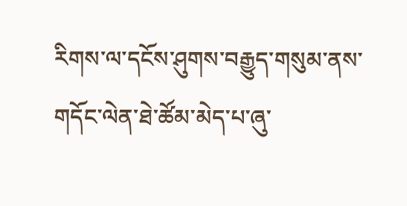རིགས་ལ་དངོས་ཤུགས་བརྒྱུད་གསུམ་ནས་གདོང་ལེན་ཐེ་ཚོམ་མེད་པ་ཞུ་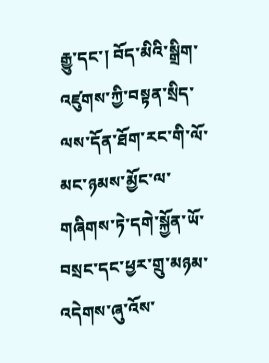རྒྱུ་དང་། བོད་མིའི་སྒྲིག་འཛུགས་ཀྱི་བསྟན་སྲིད་ལས་དོན་ཐོག་རང་གི་ལོ་མང་ཉམས་མྱོང་ལ་གཞིགས་ཏེ་དགེ་སྐྱོན་ཡོ་བསྲང་དང་ཕྱར་གྲུ་མཉམ་འདེགས་ཞུ་འོས་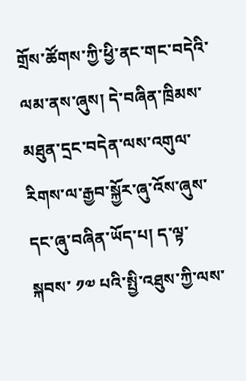གྲོས་ཚོགས་ཀྱི་ཕྱི་ནང་གང་བདེའི་ལམ་ནས་ཞུས། དེ་བཞིན་ཁྲིམས་མཐུན་དྲང་བདེན་ལས་འགུལ་རིགས་ལ་རྒྱབ་སྐྱོར་ཞུ་འོས་ཞུས་དང་ཞུ་བཞིན་ཡོད་པ། ད་ལྟ་སྐབས་ ༡༧ པའི་སྤྱི་འཐུས་ཀྱི་ལས་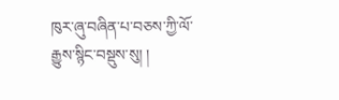ཁུར་ཞུ་བཞིན་པ་བཅས་ཀྱི་ལོ་རྒྱུས་སྙིང་བསྡུས་སུ། །